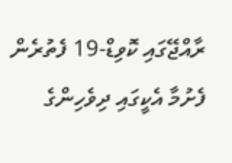ރާއްޖޭގައި ކޮވިޑް-19 ފެތުރެން ފެށުމާ އެކީގައި ދިވެހިންގެ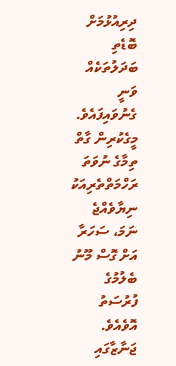ދިރިއުޅުމަށް ބޮޑެތި ބަދަލުތަކެއް ވަނީ ގެނުވައިފައެވެ. މީގެކުރިން ގާތް ތިމާގެ ނުވަތަ ރަހްމަތްތެރިއަކު ނިޔާވެއްޖެ ނަމަ، ސަހަރާ އަށް ގޮސް މޫނު ބެލުމުގެ ފުރުސަތު އޮވެއެވެ. ޖަނާޒާގައި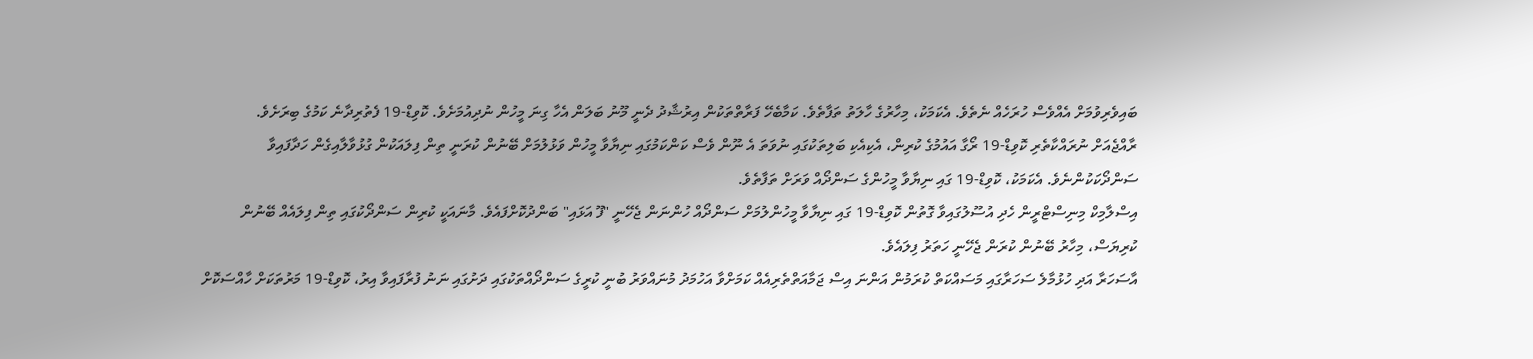ބައިވެރިވުމަށް އެއްވެސް ހުރަހެއް ނެތެވެ. އެކަމަކު، މިހާރުގެ ހާލަތު ތަފާތެވެ. ކަމާބެހޭ ފަރާތްތަކުން އިރުޝާދު ދެނީ މޫނު ބަލަން އެހާ ގިނަ މީހުން ނުދިއުމަށެވެ. ކޮވިޑް-19 ފެތުރިދާނެ ކަމުގެ ބިރަށެވެ.
ރާއްޖެއަށް ނުރައްކާތެރި ކޮވިޑް-19 ރޯގާ އައުމުގެ ކުރިން، އެކިއެކި ބަލިތަކުގައި ނުވަތަ އެ ނޫން ވެސް ކަންކަމުގައި ނިޔާވާ މީހުން ވަޅުލުމަށް ބޭނުން ކުރަނީ ތިން ފިލައަކުން ގުޅުވާލާއިގެން ހަދާފައިވާ ސަންދޯކަކުންނެވެ. އެކަމަކު، ކޮވިޑް-19 ގައި ނިޔާވާ މީހުންގެ ސަންދޯއް ވަރަށް ތަފާތެވެ.
އިސްލާމިކް މިނިސްޓްރީން ހެދި އުސޫލުގައިވާ ގޮތުން ކޮވިޑް-19 ގައި ނިޔާވާ މީހުންލުމަށް ސަންދޯއް ހުންނަން ޖެހޭނީ "ފޫ އަޅައި" ބަންދުކޮށްފައެވެ. މާނައަކީ ކުރިން ސަންދޯކުގައި ތިން ފިލައެއް ބޭނުން ކުރިޔަސް، މިހާރު ބޭނުން ކުރަން ޖެހޭނީ ހަތަރު ފިލައެވެ.
އާސަހަރާ އަދި ހުޅުމާލެ ސަހަރާގައި މަސައްކަތް ކުރަމުން އަންނަ އިސް ޖަމާއަތްތެރިއެއް ކަމަށްވާ އަހުމަދު މުނައްވަރު ބުނީ ކުރީގެ ސަންދޯއްތަކުގައި ދަށުގައި ނަނު ފުރާފައިވާ އިރު، ކޮވިޑް-19 މަރުތަކަށް ހާއްސަކޮށް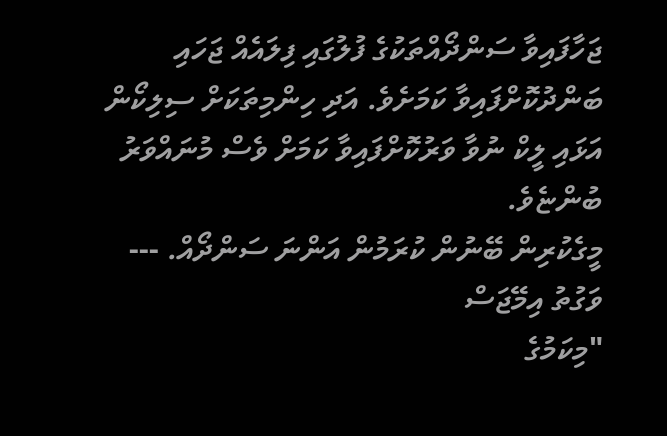ޖަހާފައިވާ ސަންދޯއްތަކުގެ ފުލުގައި ފިލައެއް ޖަހައި ބަންދުކޮށްފައިވާ ކަމަށެވެ. އަދި ހިންމިތަކަށް ސިލިކޯން އަޅައި ލީކް ނުވާ ވަރުކޮށްފައިވާ ކަމަށް ވެސް މުނައްވަރު ބުންޏެވެ.
މީގެކުރިން ބޭނުން ކުރަމުން އަންނަ ސަންދޯއް. --- ވަގުތު އިމޭޖަސް
"މިކަމުގެ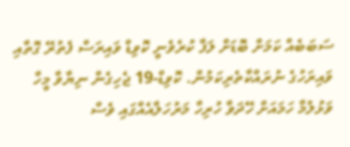ސަބަބެއް ކަމަށް ބޮޑަށް ލަފާ ކުރެވެނީ ކޮވިޑް ވައިރަސް ފެތުރޭ ގޮތާއި ވައިރަހުގެ ނުރައްކާތެރިކަމުން. ކޮވިޑް-19 ޖެހިގެން ނިޔާވާ މީހާ ވަޅުލުމާ ހަމައަށް ހޭދަވާ ހުރިހާ މަރުހަލާއެއްގައި ވެސް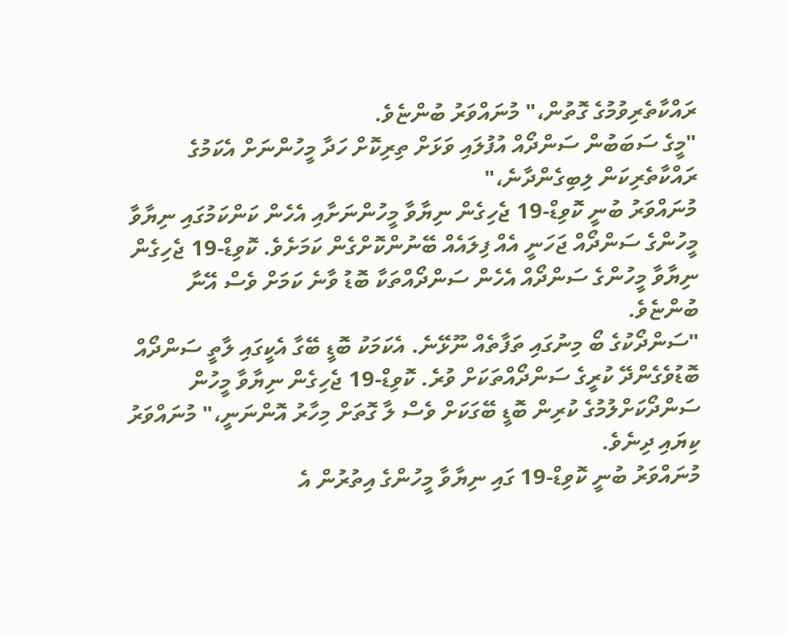ރައްކާތެރިވުމުގެ ގޮތުން،" މުނައްވަރު ބުންޏެވެ.
"މީގެ ސަބަބުން ސަންދޯއް އުފުލައި ވަޅަށް ތިރިކޮށް ހަދާ މީހުންނަށް އެކަމުގެ ރައްކާތެރިކަން ލިބިގެންދާނެ،"
މުނައްވަރު ބުނީ ކޮވިޑް-19 ޖެހިގެން ނިޔާވާ މީހުންނަށާއި އެހެން ކަންކަމުގައި ނިޔާވާ މީހުންގެ ސަންދޯއް ޖަހަނީ އެއް ފިލައެއް ބޭނުންކޮށްގެން ކަމަށެވެ. ކޮވިޑް-19 ޖެހިގެން ނިޔާވާ މީހުންގެ ސަންދޯއް އެހެން ސަންދޯއްތަކާ ބޮޑު ވާނެ ކަމަށް ވެސް އޭނާ ބުންޏެވެ.
"ސަންދޯކުގެ ބޯ މިނުގައި ތަފާތެއް ނޫޅޭނެ. އެކަމަކު ބޮޑީ ބޭގާ އެކީގައި ލާތީ ސަންދޯއް ބޮޑުވެގެންދޭ ކުރީގެ ސަންދޯއްތަކަށް ވުރެ. ކޮވިޑް-19 ޖެހިގެން ނިޔާވާ މީހުން ސަންދޯކަށްލުމުގެ ކުރިން ބޮޑީ ބޭގަކަށް ވެސް ލާ ގޮތަށް މިހާރު އޮންނަނީ،" މުނައްވަރު ކިޔައި ދިނެވެ.
މުނައްވަރު ބުނީ ކޮވިޑް-19 ގައި ނިޔާވާ މީހުންގެ އިތުރުން އެ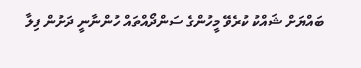ބައްޔަށް ޝައްކު ކުރެވޭ މީހުންގެ ސަންދޯއްތައް ހުންނާނީ ދަށުން ފިލާ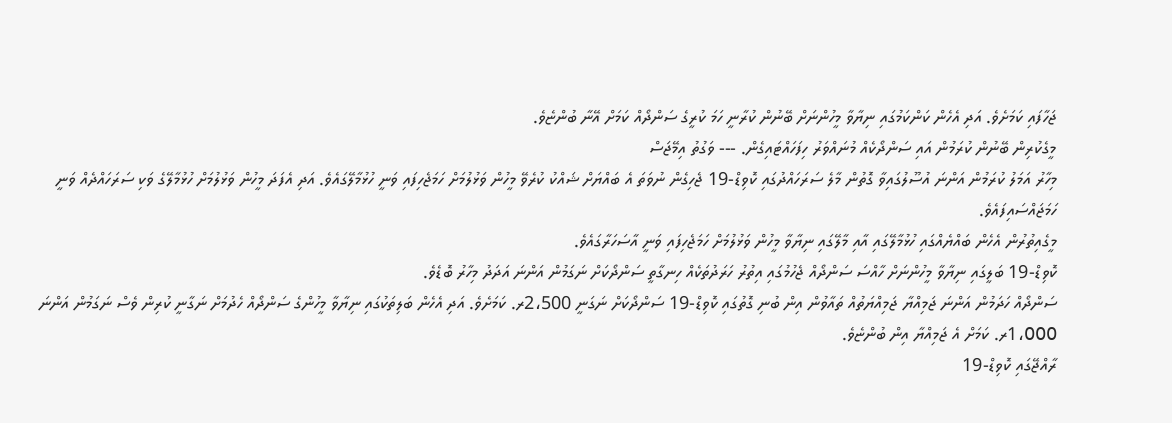ޖަހާފައި ކަމަށެވެ. އަދި އެހެން ކަންކަމުގައި ނިޔާވާ މީހުންނަށް ބޭނުން ކުރާނީ ހަމަ ކުރީގެ ސަންދޯއް ކަމަށް އޭނާ ބުންޏެވެ.
މީގެކުރިން ބޭނުން ކުރަމުން އައި ސަންދޯކެއް މުނައްވަރު ހިފަހައްޓައިގެން. --- ވަގުތު އިމޭޖަސް
މިހާރު އަމަލު ކުރަމުން އަންނަ އުސޫލުގައިވާ ގޮތުން މާލެ ސަރަހައްދުގައި ކޮވިޑް-19 ޖެހިގެން ނުވަތަ އެ ބައްޔަށް ޝައްކު ކުރެވޭ މީހުން ވަޅުލުމަށް ހަމަޖެހިފައި ވަނީ ހުޅުމާލޭގައެވެ. އަދި އެފަދަ މީހުން ވަޅުލުމަށް ހުޅުމާލޭގެ ވަކި ސަރަހައްދެއް ވަނީ ހަމަޖައްސައިފައެވެ.
މީގެއިތުރުން އެހެން ބައްޔެއްގައި ހުޅުމާލޭގައި އާއި މާލޭގައި ނިޔާވާ މީހުން ވަޅުލުމަށް ހަމަޖެހިފައި ވަނީ އާސަހަރާގައެވެ.
ކޮވިޑް-19 ބަލީގައި ނިޔާވާ މީހުންނަށް ހާއްސަ ސަންދޯއް ޖެހުމުގައި އިތުރު ހަރަދުތަކެއް ހިނގާތީ ސަންދޯކަށް ނަގަމުން އަންނަ އަދަދު މިހާރު ބޮޑެވެ.
ސަންދޯއް ހަދަމުން އަންނަ ޖަމިއްޔާ ޖަމިއްޔަތުއް ތައާވުން އިން ބުނި ގޮތުގައި ކޮވިޑް-19 ސަންދޯކަށް ނަގަނީ 2،500ރ. ކަމަށެވެ. އަދި އެހެން ބަލިތަކުގައި ނިޔާވާ މީހުންގެ ސަންދޯއް ހެދުމަށް ނަގާނީ ކުރިން ވެސް ނަގަމުން އަންނަ 1،000ރ. ކަމަށް އެ ޖަމިއްޔާ އިން ބުންޏެވެ.
ރާއްޖޭގައި ކޮވިޑް-19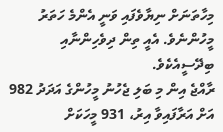މިހާތަނަށް ނިޔާވެފައި ވަނީ އެންމެ ހަތަރު މީހުންނެވެ. އެއީ ތިން ދިވެހިންނާއި ބިދޭސީއެކެވެ.
ރާއްޖެ އިން މި ބަލި ޖެހުނު މީހުންގެ އަދަދު 982 އަށް އަރާފައިވާ އިރު، 931 މީހަކަށް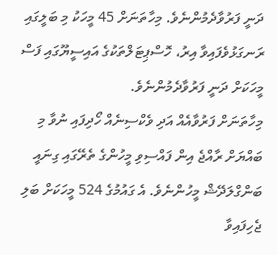ދަނީ ފަރުވާދެމުންނެވެ. މިހާތަނަށް 45 މީހަކު މި ބަލީގައި ރަނގަޅުވެފައިވާ އިރު، ހޮސްޕިޓަލްތަކުގެ އައިސީޔޫގައި ފަސް މީހަކަށް ދަނީ ފަރުވާދެމުންނެވެ.
މިހާތަނަށް ފަރުވާއެއް އަދި ވެކްސިނެއް ހޯދިފައި ނުވާ މި ބައްޔަށް ރާއްޖެ އިން ފައްސިވި މީހުންގެ ތެރޭގައި ގިނައީ ބަންގްލަދޭޝް މީހުންނެވެ. އެ ގައުމުގެ 524 މީހަކަށް ބަލި ޖެހިފައިވާ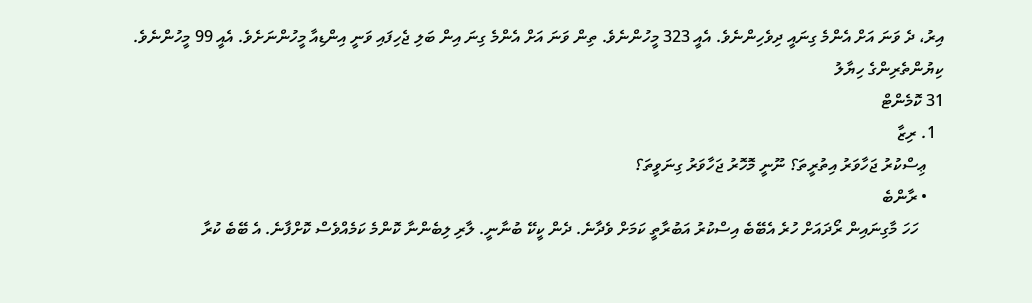އިރު، ދެ ވަނަ އަށް އެންމެ ގިނައީ ދިވެހިންނެވެ. އެއީ 323 މީހުންނެވެ. ތިން ވަނަ އަށް އެންމެ ގިނަ އިން ބަލި ޖެހިފައި ވަނީ އިންޑިއާ މީހުންނަށެވެ. އެއީ 99 މީހުންނެވެ.
ކިޔުންތެރިންގެ ހިޔާލު
31 ކޮމެންޓް
  1. ރިޒާ
    ޢިސްކުރު ޖަހާވަރު އިތުރީތަ؟ ނޫނީ މޮހޮރު ޖަހާވަރު ގިނަވީތަ؟
    • ރާންބެ
      ހަހަ މާގިނައިން ރޯދައަށް ހުރެ އެބޭބެ އިސްކުރު އަބުރާތީ ކަމަށް ވެދާނެ. ދެން ކީކޭ ބުނާނީ. ލާރި ލިބެންނާ ކޮންމެ ކަމެއްވެސް ކޮށްފާނެ. އެ ބޭބެ ކުރާ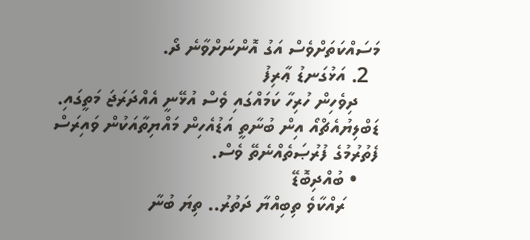މަސައްކަތަށްވެސް އަގު އޮންނަށްވާނެ ދޯ.
  2. އަޅުގަނޑު ޢާރިފު
    ދިވެހިން ހުރިހާ ކަމައްގައި ވެސް އުޅޭނީ އެއްދަރަޖަ މަތީގައި. ޑަބްލިޔުއެޗްއޯ އިން ބުނާތީ އަޑުއެހިން މައްޔިތާއަކުން ވައިރަސް ފެތުރުމުގެ ފުރުޞަތެއްނެތޭ ވެސް.
    • ބުއްދިބޮޑޭ
      ރައްކާވެ ތިބިއްޔާ ދަތުރު.. ތިޔަ ބުނާ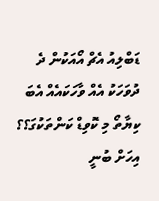ޑަބްލިއު އެޗް އޯއަކުން ދެ ދުވަހަކު އެއް ވާހަކައެއް އެބަ ކިޔާތޯ މި ކޮވިޑް ކަންތަކުގަ؟؟ އިހަށް ބުނީ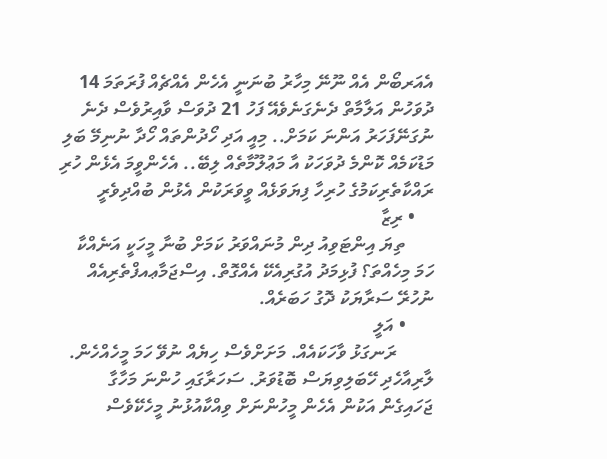އެއަރބޯން އެއް ނޫނޭ މިހާރު ބުނަނީ އެހެން އެއްޗެއް ފުރަތަމަ 14 ދުވަހުން އަލާމާތް ދެނެގަނެވެއޭ ފަހު 21 ދުވަސް ވާއިރުވެސް ދެނެ ނުގަނޭފަހަރު އަންނަ ކަމަށް.. މިއީ އަދި ހޯދުންތައް ހޯދާ ނުނިމޭ ބަލި މަޑުކަމެއް ކޮންމެ ދުވަހަކު އާ މަޢުލޫމާތެއް ލިބޭ.. އެހެންވީމަ އެޅެން ހުރި ރައްކާތެރިކަމުގެ ހުރިހާ ފިޔަވަޅެއް ވީވަރަކުން އެޅުން ބުއްދިވެރީ
    • ރިޒާ
      ތިޔަ އިންޓަވިއު ދިން މުނައްވަރު ކަމަށް ބުނާ މީހަކީ އަނެއްކާ ހަމަ މިހެއްތަ؟ ފުޅިމަދު އުގުރިއެކޭ އެއްގޮތް. އިސްޖަމާޢއފްތެރިއެއް ނުހުރޭ ސަރާޔަކު ދޮގު ހަބަރެއް.
      • އަލީ
        ރަނގަޅު ވާހަކައެއް. މަށަށްވެސް ހިޔެއް ނުވޭ ހަމަ މީހެއްހެން. ލާރިއާހެދި ހޭބަލިވިޔަސް ބޮޑުވަރު. ސަހަރާގައި ހުންނަ މަހާގާ ޖަހައިގެން އަކުން އެހެން މީހުންނަށް ވިއްކާއުޅުނު މީހެކޭވެސް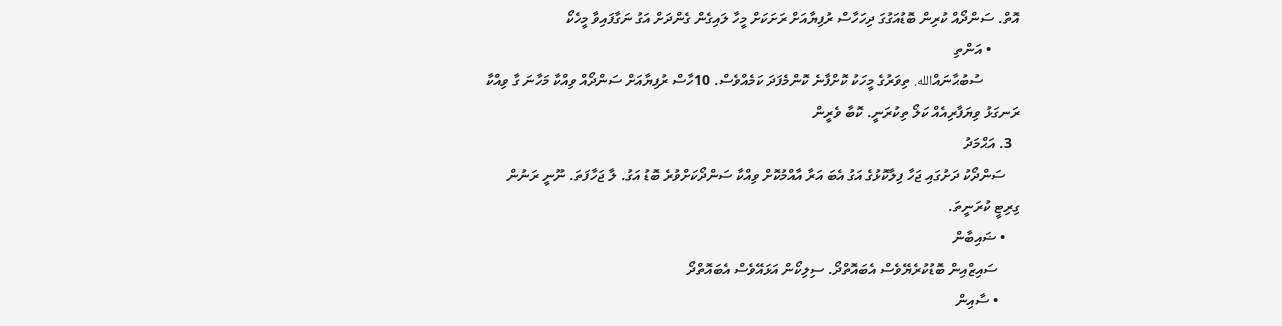އޮތް. ސަންދޯއް ކުރިން ބޮޑުއަގުގަ ދިހަހާސް ރުފިޔާއަށް ރަށަކަށް މީހާ ލައިގެން ގެންދަށް އަގު ނަގާފައިވާ މީހެކޯ
        • އަންތި
          ސުބުޙާނައްالله. ތިވަރުގެ މީހަކު ކޮށްފާނެ ކޮންމެފަދަ ކަމެއްވެސް. 10ހާސް ރުފިޔާއަށް ސަންދޯއް ވިއްކާ މަހާނަ ގާ ވިއްކާ ރަނގަޅު ވިޔަފާރިއެއް ކަލޯ ތިކުރަނީ. ކޮބާ ވެރީން
  3. އަޙްމަދު
    ސަންދޯކު ދަށުގައި ޖަހާ ފިލާކޮޅުގެ އަގު އެބަ އަރާ އާއްމުކޮށް ވިއްކާ ސަންދޯކަށްވުރެ ބޮޑު އަގު. ލާ ޖަހާފަތަ. ނޫނީ ރަނުން ގިރިޓީ ކުރަނީތަ.
    • ޟައިބާން
      ސައިޒްއިން ބޮޑުކުރެޔޭވެސް އެބައޮތްދޯ. ސިލިކޯން އަޅައޭވެސް އެބައޮތްދޯ
      • ސާއިން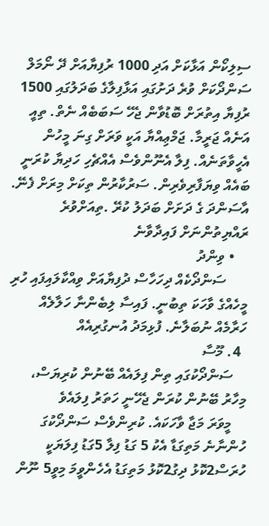ސިލިކޯން އަޅާކަށް އަދި 1000 ރުފިޔާއަށް ދޭ ނޯމަލް ސަންދޯކަށް ވުރެ ދަށުގައި އަޅާފިލާގެ ބަދަލުގައި 1500 ރުފިޔާ އިތުރަށް ބޮޑުވާން ޖެހޭ ސަބަބެއް ނެތް. ތިއީ އަނެއް ޖަރީމާ. ޖަމްޢިއްޔާ އަކީ ވަރަށް ގިނަ މީހުން އެހީވާތަނެއް. ފިލާ އެނޫންވެސް އެއްޗެހި ހަދިޔާ ކުރަނީ ބައެއް ވިޔަފާރިވެރިން. ސަރުކާރުން ތިކަށް މިރަށް ފެނޭ. އާސަންދަ ގެ ދަށަށް ބަދަލު ކުރޭ .ތިއަށްވުރެ ރައްޔިތުންނަށް ފައިދާވާނެ
    • ވިންދު
      ސަންދޯކެއް ދިހަހާސް ދުފިޔާއަށް ވިއްކާލައިފައި ހުރި މީހެއްގެ ވާހަކަ ތިބުނީ. ފައިސާ ލިބެންނާ ހަލާލެއް ހަރާމެއް ނުބަލާނެ. ފުޅިމަދު އުނގުރިއެއް
  4. މޫސާ
    ސަންދޯކުގައި ތިން ފިލައެއް ބޭނުން ކުރިޔަސް، މިހާރު ބޭނުން ކުރަން ޖެހޭނީ ހަތަރު ފިލައެވެ
    މީވަރަ މަޖާ ވާހަކައެ. ކުރިންވެސް ސަންދޯކުގަ ހުންނާނެ މަތިގަޑާ އެކު 5 ގަޑު ފިލާ 5ގަޑު ފިލަޔަކީ ހުރަސް2ކޮޅު ދިގު2ކޮޅު މަތިގަޑު އެހެންވީމަ މިވީ5 ނޫން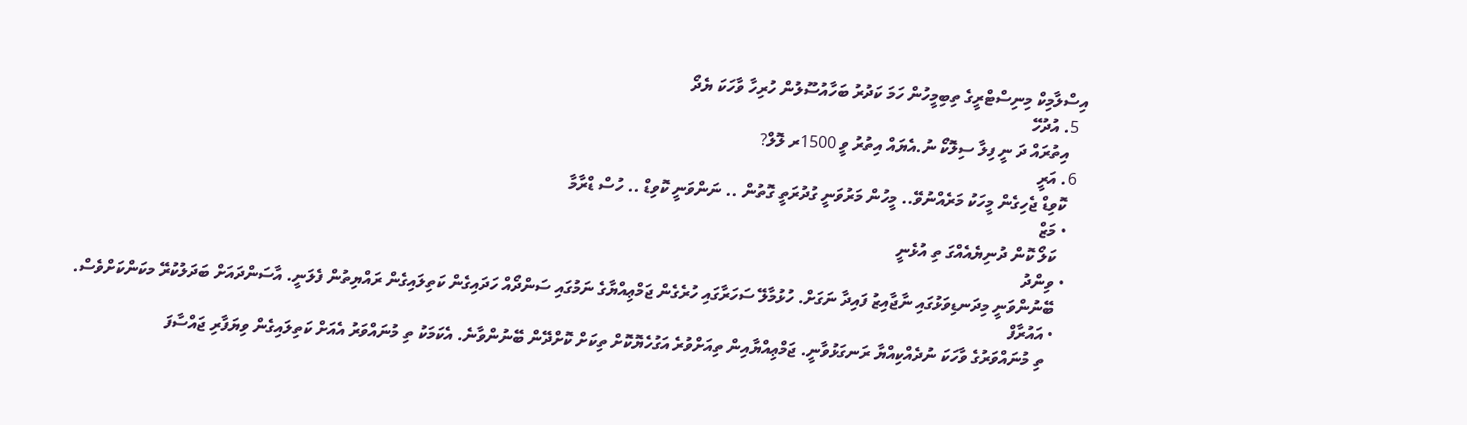އިސްލާމިކް މިނިސްޓްރީގެ ތިބިމީހުން ހަމަ ކަދުރު ބަހާއުސޫލުން ހުރިހާ ވާހަކަ ޔެދޯ
  5. އުދުހޭ
    އިތުރައް ދަ ނީ ފިލާ ސިލޮކޯ ނު.އެޔައް އިތުރު ވީ 1500ރ ލޮލް?
  6. އަރީ
    ކޮވިޑް ޖެހިގެން މީހަކު މަރެއްނުވޭ.. މީހުން މަރުވަނީ ގުދުރަތީ ގޮތުން .. ނަންވަނީ ކޮވިޑް .. ހުސް ޑްރާމާ
    • މަޒް
      ކަލޯ ކޮން ދުނިޔެއެއްގަ ތި އުޅެނީ
    • ވިންދު
      ބޭނުންވަނީ މިދަނޑިވަޅުގައި ނާޖާއިޒު ފައިދާ ނަގަށް. ހުޅުމާލޭ ސަހަރާގައި ހުރެގެން ޖަމްޢިއްޔާގެ ނަމުގައި ސަންދޯއް ހަދައިގެން ކަތިލައިގެން ރައްޔިތުން ފެލަނީ. އާސަންދައަށް ބަދަލުކުރޭ މކަންކަށްވެސް.
      • އައުރާފް
        ތި މުނައްވަރުގެ ވާހަކަ ނުދެއްކިއްޔާ ރަނގަޅުވާނީ. ޖަމްޢިއްޔާއިން ތިއަށްވުރެ އަގުހެޔޮކޮށް ތިކަށް ކޮށްދޭން ބޭނުންވާނެ. އެކަމަކު ތި މުނައްވަރު އެއަށް ކަތިލައިގެން ވިޔަފާރި ޖައްސާފަ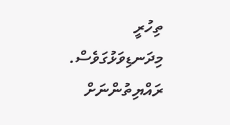ތިހުރީ މިދަނޑިވަޅުގަވެސް. ރައްޔިތުންނަށް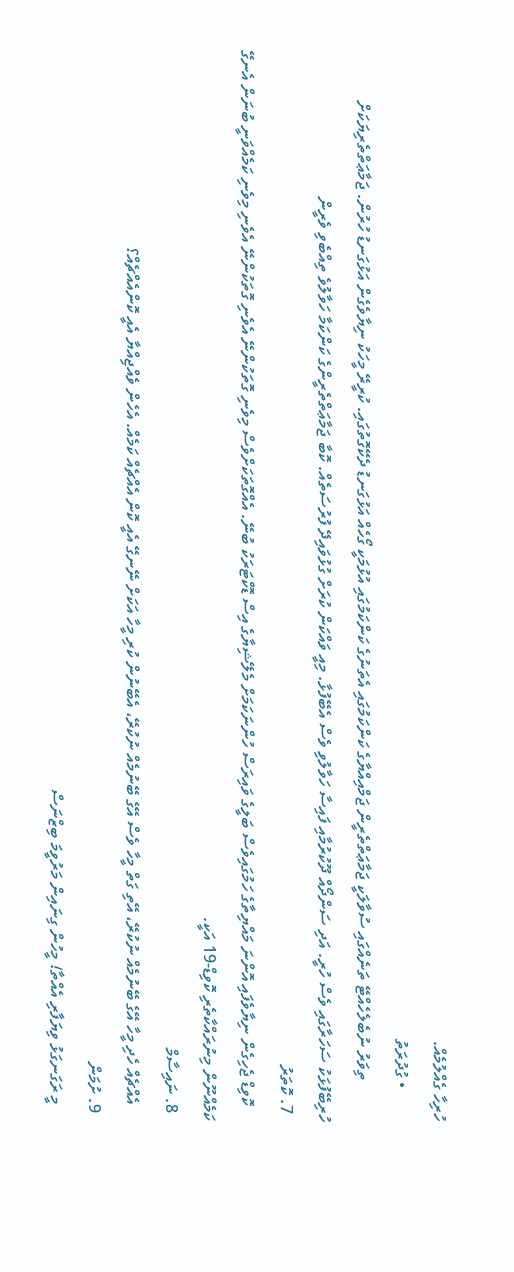ހުރިހާ ގެއްލުމެއް.
        • ގުދުރަތު
          ތިވަރު ނުބެލެހެއްޓޭ ތަނެއްގައި ސުވާލަކީ ޖަމާޢަތްތެރީން ޖަމްއިއްޔާގެ ކަންކަމުގައި އެތަނުގެ ކަންކަމުގައި އުޅުމަކީ ގޯހެއް އަޅުގަނޑު ދެކޭގޮތުގައި. ކުރީރޭ މީހަކު ނިޔާވެގެން އަޅުގަނޑު ހުރުން. ޖަމާޢަތްތެރިޔަކަށް ހުރިބޭފުޅަކު ސަހަރާގައި ވެސް ހުރީ. އަދި ސަންދޯއް ދޫކުރުމާއި ފައިސާ ހަވާލުވި ވެސް އެބޭފުޅާ. މިއީ ވައްކަން ކުރަށް ގުޅުވައިދޭ ފުރުސަތެއް. ކޮބާ ޖަމާޢަތްތެރީންގެ ކަންކަމާ ހަވާލުވެ ތިއްބެވި ވެރީން
  7. ކޮތަރު
    ކޮވިޑް ޖެހިގެން ނިޔާވެފައި އޮންނަ މައްޔިތާގެ ހަމުގައިވެސް ބަލީގެ ވައިރަސް ހުންނަކަމަށް މެލޭޝިޔާގެ އިސް ޑޮކްޓަރަކު ބުނޭ. އެއްގޮތަކަށްވެސް މިވެނި ގޮތަކުންނޭ އެވެނި ގޮތަކުންނޭ އެވެނި މިވެނި ކަމެއްވަނީ ބުނަން އެނގޭ ކަމެއްނޫން މިނުރައްކާތެރި ކޮވިޑް-19 އަކީ.
  8. ނައިސާމް
    އެއްޗެއް ހެދި މީހާ އޭގެ ބޭނުމެއް ނުކުރޭ، އޭތި ގަތް މީހާ ވެސް އޭގެ ބޭނުމެއް ނުކުރޭ، އެބޭނުން ކުރި މީހާ އަކަށް ނޭނގޭ އެއީ ކޮން އެއްޗެއް ކަމެއް. އެހެން ވެއްޖިއްޔާ އެއީ ކޮންއެއްޗެއް؟
  9. ށުމަން
    މީ ރަގަނގަޅު ވިޔަފާރި އެއްތާ! މީހުން ގިނައިން މަރުވީމަ ބިޒްނަސް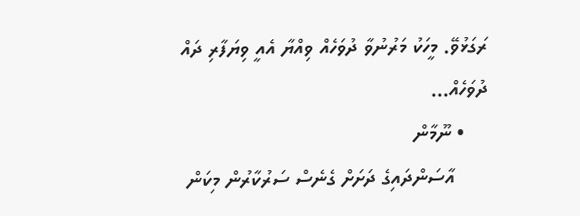ރަގަޅުވޭ. މީހަކު މަރުނުވާ ދުވަހެއް ވިއްޔާ އެއީ ވިޔަފާރި ދައް ދުވަހެއް...
    • ނޫމާން
      އާސަންދައިގެ ދަށަށް ގެނެސް ސަރުކާރުން މިކަން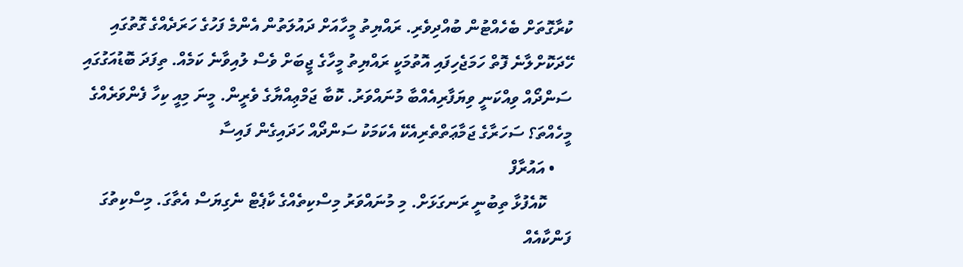ކުރާގޮތަށް ބެހެއްޓުން ބުއްދިވެރި. ރައްޔިތު މީހާއަށް ދައުލަތުން އެންމެ ފަހުގެ ހަރަދެއްގެ ގޮތުގައި ހޭދަކޮށްލާނެ ފޮތް ހަމަޖެހިފައި އޮތުމަކީ ރައްޔިތު މީހާގެ ޖީބަށް ވެސް ލުއިވާނެ ކަމެއް. ތިފަދަ ބޮޑުއަގުގައި ސަންދޯއް ވިއްކަނީ ވިޔަފާރިއެއްބާ މުނައްވަރު. ކޮބާ ޖަމްޢިއްޔާގެ ވެރީން. މީނަ މިއީ ކިހާ ފެންވަރެއްގެ މީހެއްތަ؟ ސަހަރާގެ ޖަމާޢަތްތެރިއެކޭ އެކަމަކު ސަންދޯއް ހަދައިގެން ފައިސާ
    • އައުރާފް
      ކޮއެފުޅާ ތިބުނީ ރަނގަޅަށް. މި މުނައްވަރު މިސްކިތެއްގެ ކާޕެޓް ނެގިޔަސް އެތާގަ. މިސްކިތުގަ ފަންކާއެއް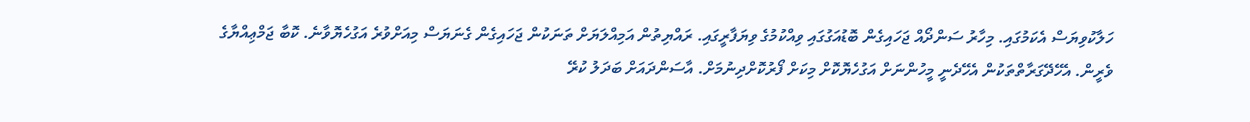ހަލާކުވިޔަސް އެކަމުގައި. މިހާރު ސަންދޯއް ޖަހައިގެން ބޮޑުއަގުގައި ވިއްކުމުގެ ވިޔަފާރީގައި. ރައްޔިތުން އަމިއްލަޔަށް ތަނަކުން ޖަހައިގެން ގެނަޔަސް މިއަށްވުރެ އަގުހެޔޮވާނެ. ކޮބާ ޖަމްޢިއްޔާގެ ވެރީން. އެހޭދޭގަރާތްތަކުން އެހޭދެނީ މީހުންނަށް އަގުހެޔޮކޮށް މިކަށް ފޯރުކޮށްދިނުމަށް. އާސަންދައަށް ބަދަލު ކުރޭ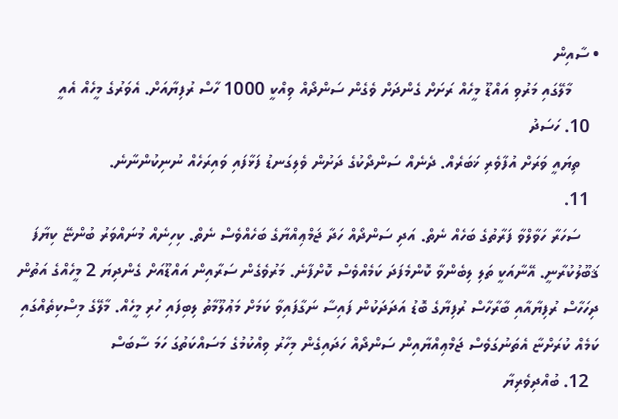• ސާއިން
      މާލޭގައި މަރުވި އައްޑޫ މީހެއް ރަށަށް ގެންދަށް ވެގެން ސަންދޯއް ވިއްކީ 1000 ހާސް ރުފިޔާއަށް. އެވަރުގެ މީހެއް އެއީ
  10. ހަސަދު
    ތިޔައީ ވަރަށް އުފާވެރި ޚަބަރެއް. ދެނެއް ސަންދޯކުގެ ދަށުން ވެލިގަނޑު ފަޅާފައި ވައިރަހެއް ނުނިކުންނާނެ.
  11.
    ސަހަރާ ހަވާލްވާ ފަރާތުގެ ބަހެއް ނެތް. އަދި ސަންދޯއް ހަދާ ޖަމްޢިއްޔާގެ ބަހެއްވެސް ނެތް. ކިހިނެއް މުނައްވަރު ބުންޏޭ ކިޔާފަ ޤަބޫލުކުރާނީ. އޭނާއަކީ ތަލި ލިބެންވާ ކޮންމެފަދަ ކަމެއްވެސް ކޮށްފާނެ. މަރުވެގެން ސަރާއިން އައްޑޫއަށް ގެންދިޔަ 2 މީހެއްގެ އަތުން ދިހަހާސް ރުފިޔާއާއި ބާރާހާސް ރުފިޔާގެ ބޮޑު އަދަދަކުން ފައިސާ ނަގާފައިވާ ކަމަށް މަޢުލޫމާތު ލިބިފައި ހުރި މީހެއް. މާލޭގެ މިސްކިތެއްގައި ކަމެއް ކުރަށްޏާ އެތަނުގަވެސް ޖަމްޢިއްޔާއިން ސަންދޯއް ހަދައިގެން މިހާރު ވިއްކުމުގެ މަސައްކަތުގަ ހަމަ ސާބަސް
  12. ބުއްދިވެރިޔާ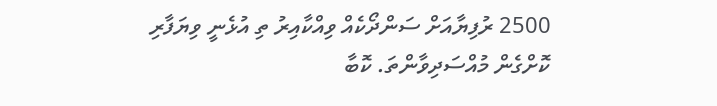2500 ރުފިޔާއަށް ސަންދޯކެއް ވިއްކާއިރު ތި އުޅެނީ ވިޔަފާރި ކޮށްގެން މުއްސަދިވާންތަ. ކޮބާ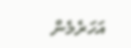އަހަރެމެން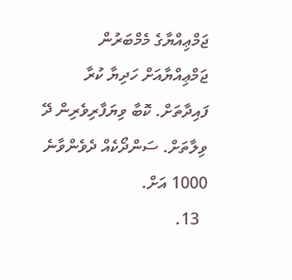ޖަމްޢިއްޔާގެ މެމްބަރުން ޖަމްޢިއްޔާއަށް ހަދިޔާ ކުރާ ފައިދާތަށް. ކޮބާ ވިޔަފާރިވެރިން ދޭ ވިލާތަށް. ސަންދޯކެއް ދެވެންވާނެ 1000 އަށް.
  13.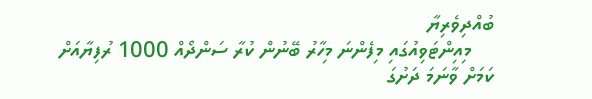ބުއްދިވެރިޔާ
    މިއިންޓަވިއުގައި މިފެންނަ މިހާރު ބޭނުން ކުރާ ސަންދޯއް 1000 ރުފިޔާއަށް ކަމަށް ވާނަމަ ދަށުގަ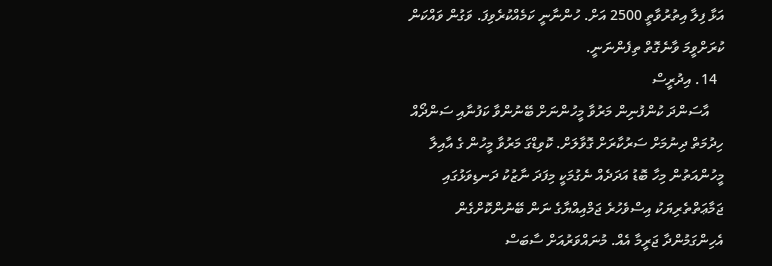އަޅާ ފިލާ އިތުރުވާތީ 2500 އަށް. ހުންނާނީ ކަމެއްކުރެވިފަ. ވަގުން ވައްކަން ކުރަށްވީމަ ވާނެގޮތް ތިފެންނަނީ.
  14. އިދުރީސް
    އާސަންދަ ކުންފުނިން މަރުވާ މީހުންނަށް ބޭނުންވާ ކަފުނާއި ސަންދޯއް ހިދުމަތް ދިނުމަށް ސަރުކާރަށް ގޮވާލަށް. ކޮވިޑްގަ މަރުވާ މީހުން ގެ އާއިލާ މީހުންއަތުން މިހާ ބޮޑު އަދަދެއް ނެގުމަކީ މިފަދަ ނާޒުކު ދަނޑިވަޅުގައި ޖަމާޢަތްތެރިޔަކު އިސްވެހުރެ ޖަމްއިއްޔާގެ ނަން ބޭނުންކޮށްގެން އެހިންގަމުންދާ ޖަރީމާ އެއް. މުނައްވަރުއަށް ސާބަސް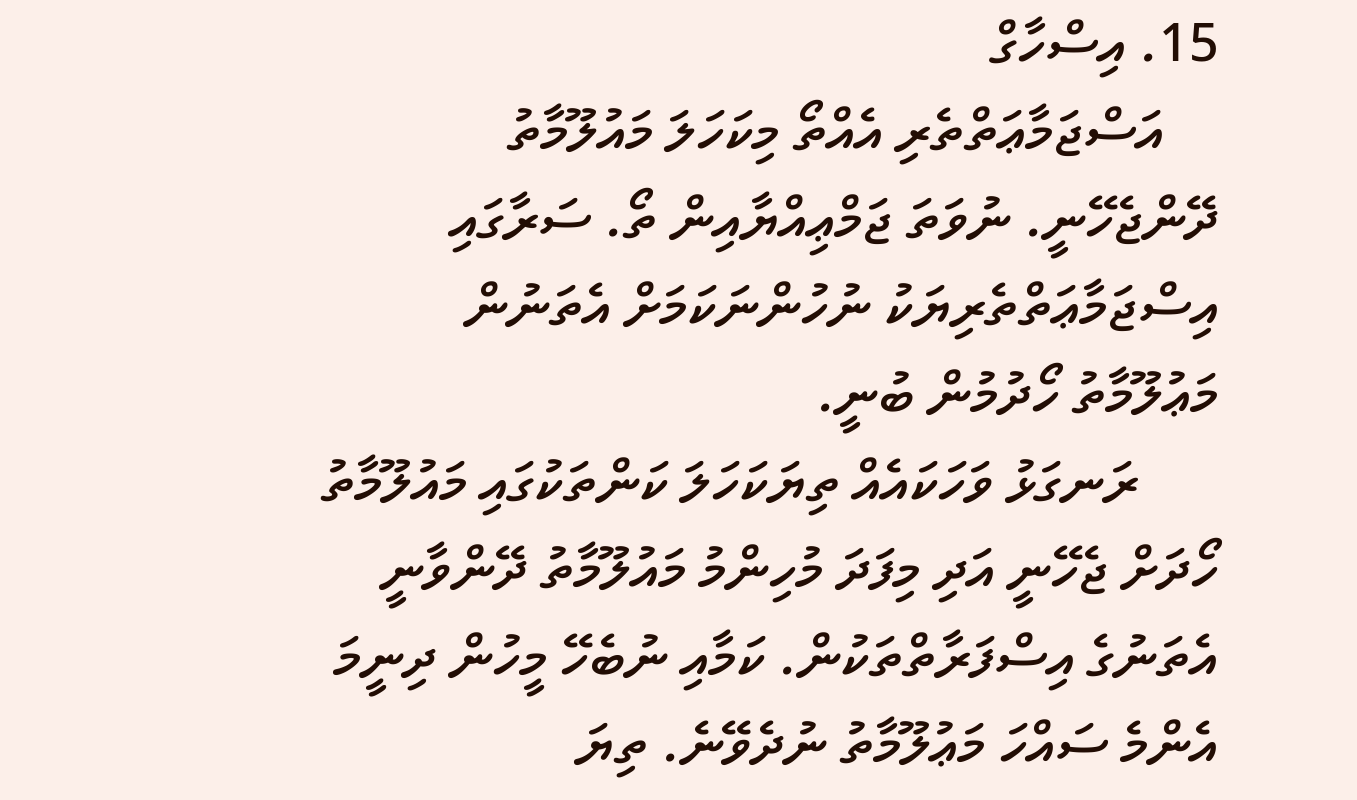15. އިސްހާގް
    އަސްޖަމާޢަތްތެރި އެއްތޯ މިކަހަލަ މައުލޫމާތު ދޭންޖެހޭނީ. ނުވަތަ ޖަމްޢިއްޔާއިން ތޯ. ސަރާގައި އިސްޖަމާޢަތްތެރިޔަކު ނުހުންނަކަމަށް އެތަނުން މަޢުލޫމާތު ހޯދުމުން ބުނީ.
      ރަނގަޅު ވަހަކައެއް ތިޔަކަހަލަ ކަންތަކުގައި މައުލޫމާތު ހޯދަށް ޖެހޭނީ އަދި މިފަދަ މުހިންމު މައުލޫމާތު ދޭންވާނީ އެތަނުގެ އިސްފަރާތްތަކުން. ކަމާއި ނުބެހޭ މީހުން ދިނީމަ އެންމެ ސައްހަ މަޢުލޫމާތު ނުދެވޭނެ. ތިޔަ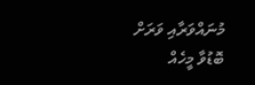މުނައްވަރާއި ވަރަށް ބޮޑުވާ މީހެއް